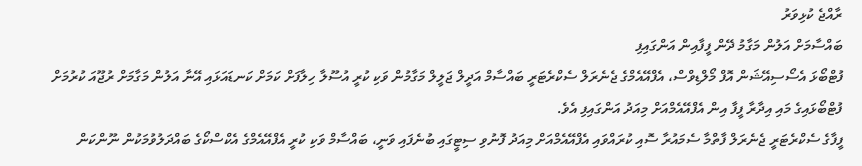ރާއްޖެ ކުޅިވަރު
ބައްސާމަށް އަލުން މަގާމު ދޭން ފީފާއިން އަންގައިފި
ފުޓްބޯޅަ އެސޯސިއޭޝަން އޮފް މޯލްޑިވްސް، އެފްއޭއެމްގެ ޖެނެރަލް ސެކްރެޓަރީ ބައްސާމް އަދީލް ޖަލީލް މަގާމުން ވަކި ކުރީ އުސޫލާ ހިލާފަށް ކަމަށް ކަނޑައަޅައި އޭނާ އަލުން މަގާމަށް ރުޖޫއަ ކުރުމަށް ފުޓްބޯޅައިގެ މައި އިދާރާ ފީފާ އިން އެފްއޭއެމްއަށް މިއަދު އަންގައިފި އެވެ.
ފީފާގެ ސެކްރެޓަރީ ޖެނެރަލް ފާތްމާ ސެމައުރާ ސޮއި ކުރައްވައި އެފްއޭއެމްއަށް މިއަދު ފޮނުވި ސިޓީގައި ބުނެފައި ވަނީ، ބައްސާމް ވަކި ކުރީ އެފްއޭއެމްގެ އެކްސްކޯގެ ބައްދަލުވުމަކުން ނޫންކަން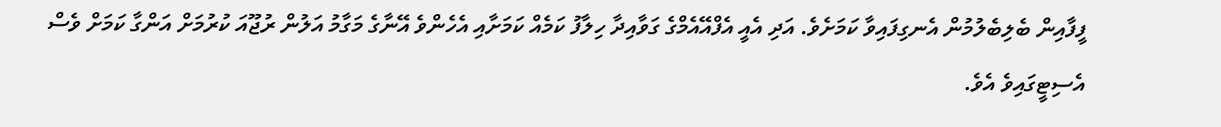ފީފާއިން ބެލިބެލުމުން އެނގިފައިވާ ކަމަށެވެ. އަދި އެއީ އެފްއޭއެމްގެ ގަވާއިދާ ހިލާފު ކަމެއް ކަމަށާއި އެހެންވެ އޭނާގެ މަގާމު އަލުން ރުޖޫއަ ކުރުމަށް އަންގާ ކަމަށް ވެސް އެސިޓީގައިވެ އެވެ.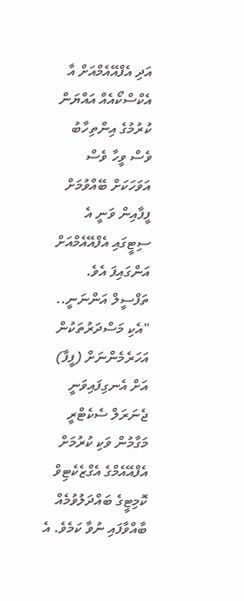އަދި އެފްއޭއެމްއަށް އާ އެކްސްކޯއެއް އައްޔަން ކުރުމުގެ އިންތިހާބު ވެސް ވީހާ ވެސް އަވަހަކަށް ބޭއްވުމަށް ފީފާއިން ވަނީ އެ ސިޓީގައި އެފްއޭއެމްއަށް އަންގައިފަ އެވެ. ތަފްސީލް އަންނަނީ..
"އެކި މަސްދަރުތަކުން އަހަރެމެންނަށް (ފީފާ) އަށް އެނގިފައިވަނީ ޖެނަރަލް ސެކެޓްރީ މަގާމުން ވަކި ކުރުމަށް އެފްއޭއެމްގެ އެގްޒެކެޓިވް ކޮމިޓީގެ ބައްދަލުވުމެއް ބާއްވާފައި ނުވާ ކަމެވެ. އެ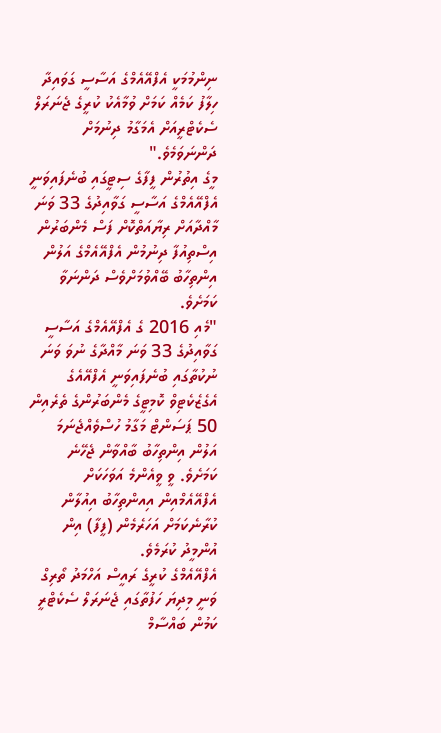ނިންމުމަކީ އެފްއޭއެމްގެ އަސާސީ ގަވައިދާ ހިލާފު ކަމެއް ކަމަށް ވުމާއެކު ކުރީގެ ޖެނަރަލް ސެކެޓްރީއަށް އެމަގާމު ދިނުމަށް ދަންނަވަމެވެ."
މީގެ އިތުރުން ފީފާގެ ސިޓީގައި ބުނެފައިވަނީ އެފްއޭއެމްގެ އަސާސީ ގަވާއިދުގެ 33 ވަނަ މާއްދާއަށް ރިޔާއަތްކޮށް ފަސް މެންބަރުން އިސްތިއުފާ ދިނުމުން އެފްއޭއެމްގެ އަލުން އިންތިހާބު ބޭއްވުމަށްވެސް ދަންނަވާ ކަމަށެވެ.
"މެއި 2016 ގެ އެފްއޭއެމްގެ އަސާސީ ގަވާއިދުގެ 33 ވަނަ މާއްދާގެ ނުވަ ވަނަ ނުކުތާގައި ބުނެފައިވަނީ އެފްއޭއެގެ އެގެޒެކެޓިވް ކޮމިޓީގެ މެންބަރުންގެ ތެރެއިން 50 ޕަސަންޓް މަގާމު ހުސްވެއްޖެނަމަ އަލުން އިންތިހާބު ބާއްވާން ޖެހޭނެ ކަމަށެވެ. ވީ ވީއެންމެ އަވަހަކަށް އެފްއޭއެމްއިން އިއންތިހާބު އިއުލާން ކުރާނެކަމަށް އަހަރެމެން (ފީފާ) އިން އުންމީދު ކުރަމެވެ.
އެފްއޭއެމްގެ ކުރީގެ ރައީސް އަހްމަދު ތޯރިގް ވަނީ މިދިޔަ ހަފުތާގައި ޖެނަރަލް ސެކެޓްރީ ކަމުން ބައްސާމް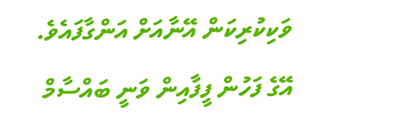ވަކިކުރިކަން އޭނާއަށް އަންގާފައެވެ.
އޭގެ ފަހުން ފީފާއިން ވަނީ ބައްސާމް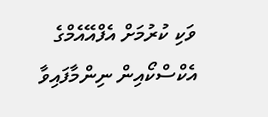ވަކި ކުރުމަށް އެފްއޭއެމްގެ އެކްސްކޯއިން ނިންމާފައިވާ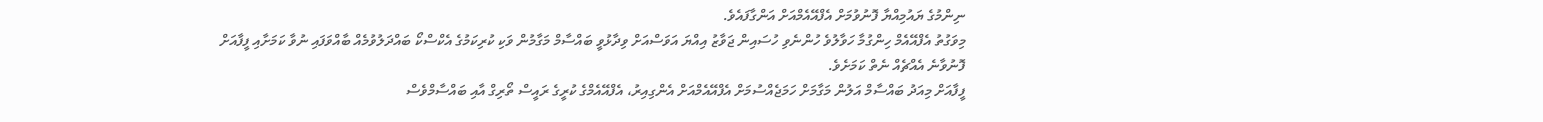ނިންމުގެ ޔައުމިއްޔާ ފޮނުވުމަށް އެފްއޭއެމްއަށް އަންގާފައެވެ.
މިވަގުތު އެފްއޭއެމް ހިންގުމާ ހަވާލުވެ ހުންނެވި ހުސައިން ޖަވާޒު އިއްޔަ އަވަސްއަށް ވިދާޅުވީ ބައްސާމް މަގާމުން ވަކި ކުރިކަމުގެ އެކްސްކޯ ބައްދަލުވުމެއް ބާއްވަފައި ނުވާ ކަމަށާއި ފީފާއަށް ފޮނުވާނެ އެއްޗެއް ނެތް ކަމަށެވެ.
ފީފާއަށް މިއަދު ބައްސާމް އަލުން މަގާމަށް ހަމަޖެއްސުމަށް އެފްއޭއެމްއަށް އެންގިއިރު، އެފްއޭއެމްގެ ކުރީގެ ރައީސް ތޯރިގް އާއި ބައްސާމްވެސް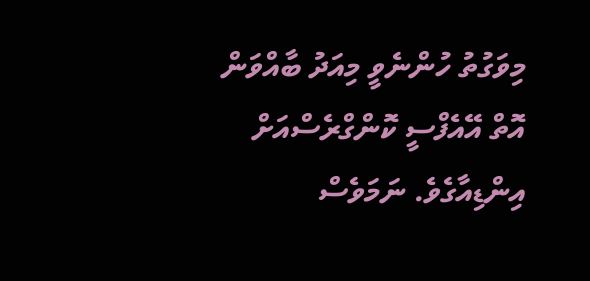މިވަގުތު ހުންނެވީ މިއަދު ބާއްވަން އޮތް އޭއެފްސީ ކޮންގްރެސްއަށް އިންޑިއާގެވެ. ނަމަވެސް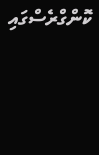ކޮންގްރެސްގައި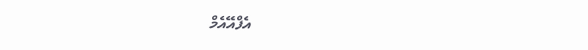އެފްއޭއެމް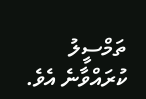ތަމްސީލު ކުރައްވާނެ އެވެ.